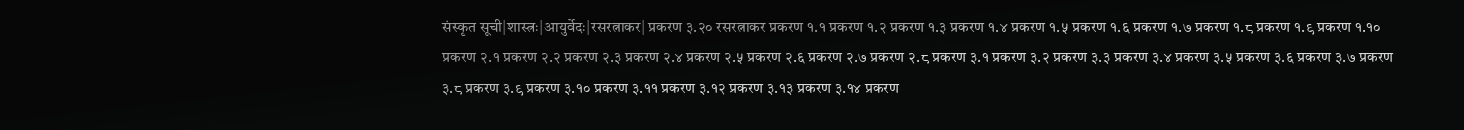संस्कृत सूची|शास्त्रः|आयुर्वेदः|रसरत्नाकर| प्रकरण ३.२० रसरत्नाकर प्रकरण १.१ प्रकरण १.२ प्रकरण १.३ प्रकरण १.४ प्रकरण १.५ प्रकरण १.६ प्रकरण १.७ प्रकरण १.८ प्रकरण १.९ प्रकरण १.१० प्रकरण २.१ प्रकरण २.२ प्रकरण २.३ प्रकरण २.४ प्रकरण २.५ प्रकरण २.६ प्रकरण २.७ प्रकरण २.८ प्रकरण ३.१ प्रकरण ३.२ प्रकरण ३.३ प्रकरण ३.४ प्रकरण ३.५ प्रकरण ३.६ प्रकरण ३.७ प्रकरण ३.८ प्रकरण ३.९ प्रकरण ३.१० प्रकरण ३.११ प्रकरण ३.१२ प्रकरण ३.१३ प्रकरण ३.१४ प्रकरण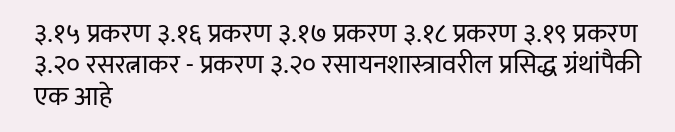३.१५ प्रकरण ३.१६ प्रकरण ३.१७ प्रकरण ३.१८ प्रकरण ३.१९ प्रकरण ३.२० रसरत्नाकर - प्रकरण ३.२० रसायनशास्त्रावरील प्रसिद्ध ग्रंथांपैकी एक आहे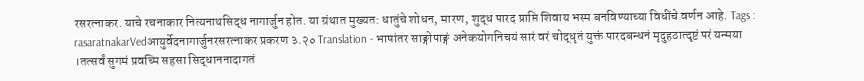रसरत्नाकर. याचे रचनाकार नित्यनाथसिद्ध नागार्जुन होत. या ग्रंथात मुख्यत: धातुंचे शोधन, मारण, शुद्ध पारद प्राप्ति शिवाय भस्म बनविण्याच्या विधींचे वर्णन आहे. Tags : rasaratnakarVedआयुर्वेदनागार्जुनरसरत्नाकर प्रकरण ३.२० Translation - भाषांतर साङ्गोपाङ्गं अनेकयोगनिचयं सारं वरं चोद्धृतं युक्तं पारदबन्धनं मृदुहठात्दृष्टं परं यन्मया ।तत्सर्वं सुगमं प्रवच्मि सहसा सिद्धाननादागतं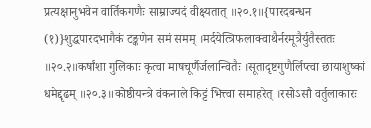प्रत्यक्षानुभवेन वार्तिकगणैः साम्राज्यदं वीक्ष्यतात् ॥२०.१॥{पारदबन्धन (१)}शुद्धपारदभागैकं टङ्कणेन समं समम् ।मर्दयेत्त्रिफलाक्वाथैर्नरमूत्रैर्युतैस्ततः ॥२०.२॥कर्षांशा गुलिकाः कृत्वा माषचूर्णैर्जलान्वितैः ।सूतादृष्टगुणैर्लिप्त्वा छायाशुष्कां धमेद्दृढम् ॥२०.३॥कोष्ठीयन्त्रे वंकनाले किट्टं भित्त्वा समाहरेत् ।रसोऽसौ वर्तुलाकारः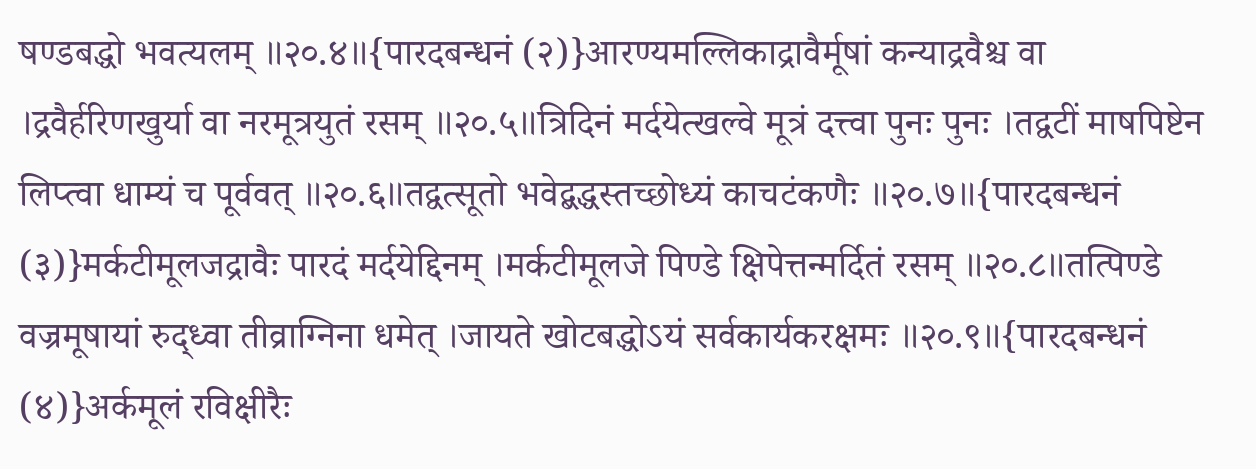षण्डबद्धो भवत्यलम् ॥२०.४॥{पारदबन्धनं (२)}आरण्यमल्लिकाद्रावैर्मूषां कन्याद्रवैश्च वा ।द्रवैर्हरिणखुर्या वा नरमूत्रयुतं रसम् ॥२०.५॥त्रिदिनं मर्दयेत्खल्वे मूत्रं दत्त्वा पुनः पुनः ।तद्वटीं माषपिष्टेन लिप्त्वा धाम्यं च पूर्ववत् ॥२०.६॥तद्वत्सूतो भवेद्बद्धस्तच्छोध्यं काचटंकणैः ॥२०.७॥{पारदबन्धनं (३)}मर्कटीमूलजद्रावैः पारदं मर्दयेद्दिनम् ।मर्कटीमूलजे पिण्डे क्षिपेत्तन्मर्दितं रसम् ॥२०.८॥तत्पिण्डे वज्रमूषायां रुद्ध्वा तीव्राग्निना धमेत् ।जायते खोटबद्धोऽयं सर्वकार्यकरक्षमः ॥२०.९॥{पारदबन्धनं (४)}अर्कमूलं रविक्षीरैः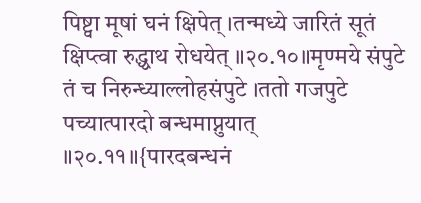पिष्ट्वा मूषां घनं क्षिपेत् ।तन्मध्ये जारितं सूतं क्षिप्त्वा रुद्ध्वाथ रोधयेत् ॥२०.१०॥मृण्मये संपुटे तं च निरुन्ध्याल्लोहसंपुटे ।ततो गजपुटे पच्यात्पारदो बन्धमाप्नुयात् ॥२०.११॥{पारदबन्धनं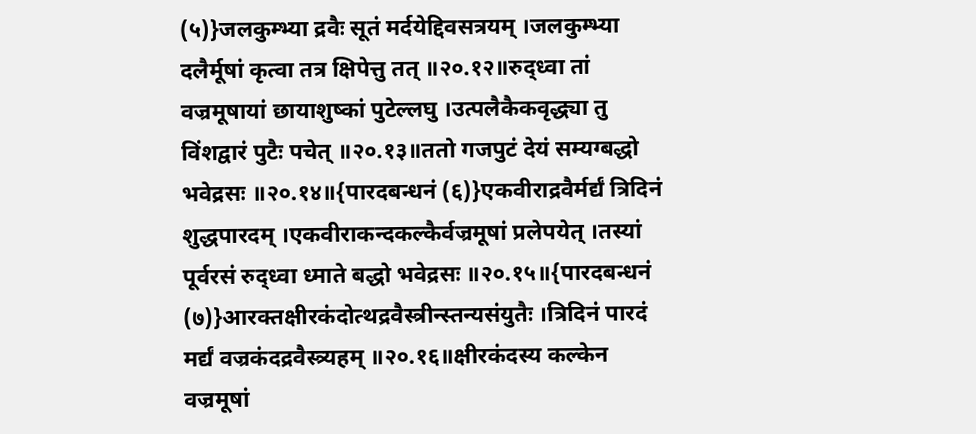(५)}जलकुम्भ्या द्रवैः सूतं मर्दयेद्दिवसत्रयम् ।जलकुम्भ्या दलैर्मूषां कृत्वा तत्र क्षिपेत्तु तत् ॥२०.१२॥रुद्ध्वा तां वज्रमूषायां छायाशुष्कां पुटेल्लघु ।उत्पलैकैकवृद्ध्या तु विंशद्वारं पुटैः पचेत् ॥२०.१३॥ततो गजपुटं देयं सम्यग्बद्धो भवेद्रसः ॥२०.१४॥{पारदबन्धनं (६)}एकवीराद्रवैर्मर्द्यं त्रिदिनं शुद्धपारदम् ।एकवीराकन्दकल्कैर्वज्रमूषां प्रलेपयेत् ।तस्यां पूर्वरसं रुद्ध्वा ध्माते बद्धो भवेद्रसः ॥२०.१५॥{पारदबन्धनं (७)}आरक्तक्षीरकंदोत्थद्रवैस्त्रीन्स्तन्यसंयुतैः ।त्रिदिनं पारदं मर्द्यं वज्रकंदद्रवैस्त्र्यहम् ॥२०.१६॥क्षीरकंदस्य कल्केन वज्रमूषां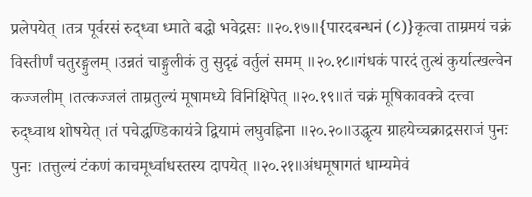प्रलेपयेत् ।तत्र पूर्वरसं रुद्ध्वा ध्माते बद्धो भवेद्रसः ॥२०.१७॥{पारदबन्धनं (८)}कृत्वा ताम्रमयं चक्रं विस्तीर्णं चतुरङ्गुलम् ।उन्नतं चाङ्गुलीकं तु सुदृढं वर्तुलं समम् ॥२०.१८॥गंधकं पारदं तुत्थं कुर्यात्खल्वेन कज्जलीम् ।तत्कज्जलं ताम्रतुल्यं मूषामध्ये विनिक्षिपेत् ॥२०.१९॥तं चक्रं मूषिकावक्त्रे दत्त्वा रुद्ध्वाथ शोषयेत् ।तं पचेद्धण्डिकायंत्रे द्वियामं लघुवह्निना ॥२०.२०॥उद्धृत्य ग्राहयेच्चक्राद्रसराजं पुनः पुनः ।तत्तुल्यं टंकणं काचमूर्ध्वाधस्तस्य दापयेत् ॥२०.२१॥अंधमूषागतं धाम्यमेवं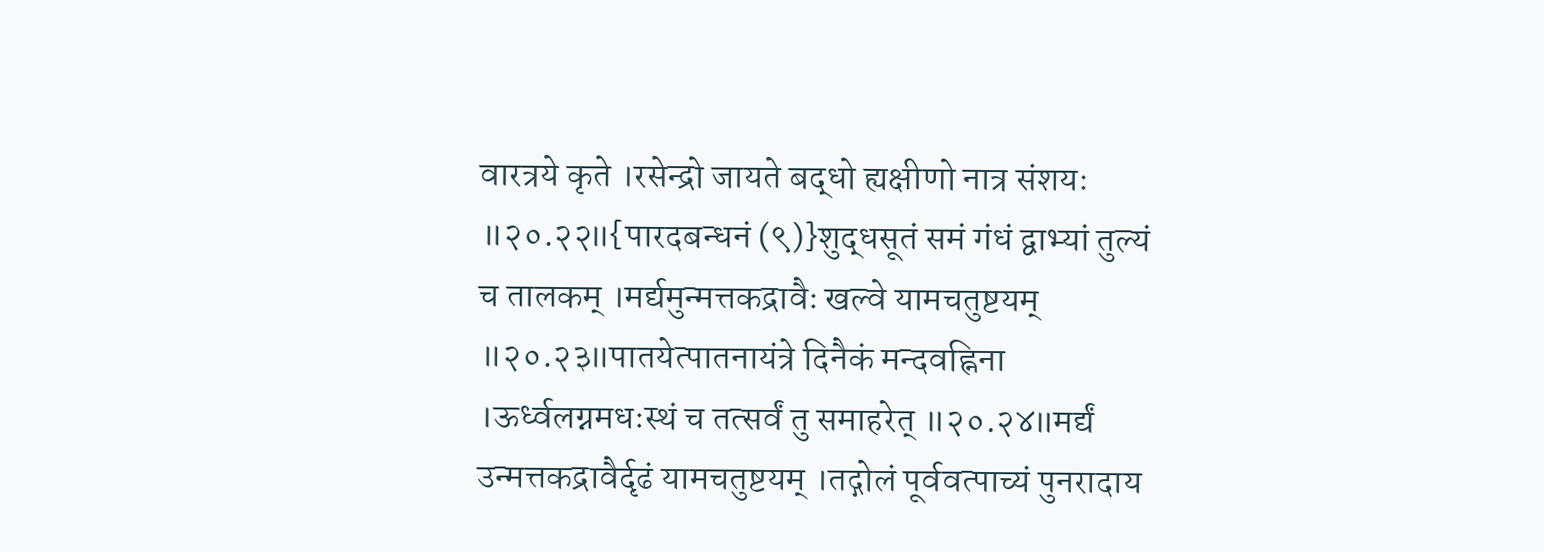वारत्रये कृते ।रसेन्द्रो जायते बद्धो ह्यक्षीणो नात्र संशयः ॥२०.२२॥{पारदबन्धनं (९)}शुद्धसूतं समं गंधं द्वाभ्यां तुल्यं च तालकम् ।मर्द्यमुन्मत्तकद्रावैः खल्वे यामचतुष्टयम् ॥२०.२३॥पातयेत्पातनायंत्रे दिनैकं मन्दवह्निना ।ऊर्ध्वलग्नमधःस्थं च तत्सर्वं तु समाहरेत् ॥२०.२४॥मर्द्यं उन्मत्तकद्रावैर्दृढं यामचतुष्टयम् ।तद्गोलं पूर्ववत्पाच्यं पुनरादाय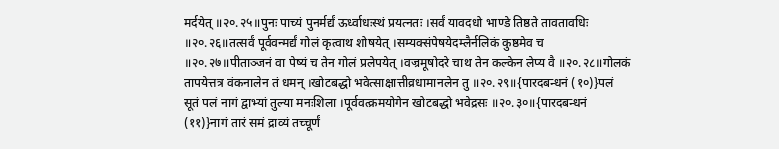मर्दयेत् ॥२०.२५॥पुनः पाच्यं पुनर्मर्द्यं ऊर्ध्वाधःस्थं प्रयत्नतः ।सर्वं यावदधो भाण्डे तिष्ठते तावतावधिः ॥२०.२६॥तत्सर्वं पूर्ववन्मर्द्यं गोलं कृत्वाथ शोषयेत् ।सम्यक्संपेषयेदम्लैर्नलिकं कुष्ठमेव च ॥२०.२७॥पीताञ्जनं वा पेष्यं च तेन गोलं प्रलेपयेत् ।वज्रमूषोदरे चाथ तेन कल्केन लेप्य वै ॥२०.२८॥गोलकं तापयेत्तत्र वंकनालेन तं धमन् ।खोटबद्धो भवेत्साक्षात्तीव्रधामानलेन तु ॥२०.२९॥{पारदबन्धनं (१०)}पलं सूतं पलं नागं द्वाभ्यां तुल्या मनःशिला ।पूर्ववत्क्रमयोगेन खोटबद्धो भवेद्रसः ॥२०.३०॥{पारदबन्धनं (११)}नागं तारं समं द्राव्यं तच्चूर्णं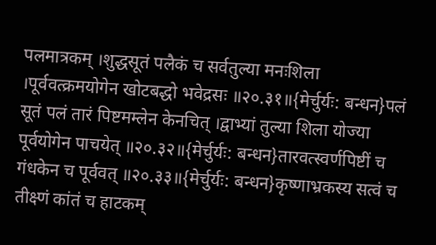पलमात्रकम् ।शुद्धसूतं पलैकं च सर्वतुल्या मनःशिला ।पूर्ववत्क्रमयोगेन खोटबद्धो भवेद्रसः ॥२०.३१॥{मेर्चुर्यः: बन्धन}पलं सूतं पलं तारं पिष्टमम्लेन केनचित् ।द्वाभ्यां तुल्या शिला योज्या पूर्वयोगेन पाचयेत् ॥२०.३२॥{मेर्चुर्यः: बन्धन}तारवत्स्वर्णपिष्टीं च गंधकेन च पूर्ववत् ॥२०.३३॥{मेर्चुर्यः: बन्धन}कृष्णाभ्रकस्य सत्वं च तीक्ष्णं कांतं च हाटकम्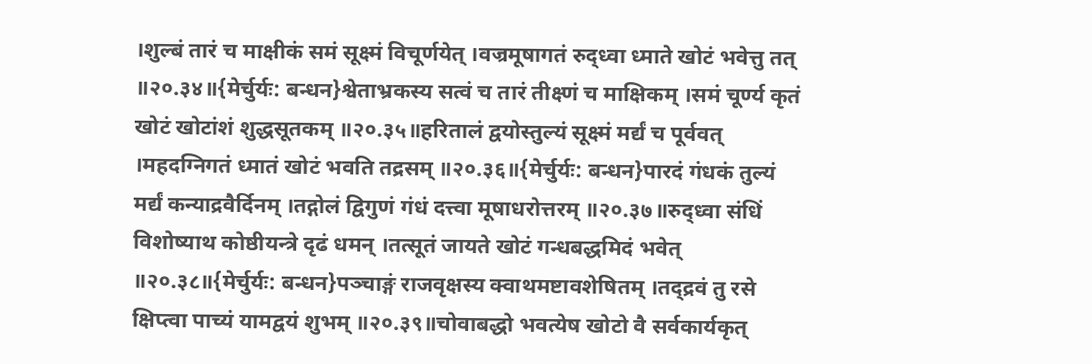।शुल्बं तारं च माक्षीकं समं सूक्ष्मं विचूर्णयेत् ।वज्रमूषागतं रुद्ध्वा ध्माते खोटं भवेत्तु तत् ॥२०.३४॥{मेर्चुर्यः: बन्धन}श्वेताभ्रकस्य सत्वं च तारं तीक्ष्णं च माक्षिकम् ।समं चूर्ण्य कृतं खोटं खोटांशं शुद्धसूतकम् ॥२०.३५॥हरितालं द्वयोस्तुल्यं सूक्ष्मं मर्द्यं च पूर्ववत् ।महदग्निगतं ध्मातं खोटं भवति तद्रसम् ॥२०.३६॥{मेर्चुर्यः: बन्धन}पारदं गंधकं तुल्यं मर्द्यं कन्याद्रवैर्दिनम् ।तद्गोलं द्विगुणं गंधं दत्त्वा मूषाधरोत्तरम् ॥२०.३७॥रुद्ध्वा संधिं विशोष्याथ कोष्ठीयन्त्रे दृढं धमन् ।तत्सूतं जायते खोटं गन्धबद्धमिदं भवेत् ॥२०.३८॥{मेर्चुर्यः: बन्धन}पञ्चाङ्गं राजवृक्षस्य क्वाथमष्टावशेषितम् ।तद्द्रवं तु रसे क्षिप्त्वा पाच्यं यामद्वयं शुभम् ॥२०.३९॥चोवाबद्धो भवत्येष खोटो वै सर्वकार्यकृत्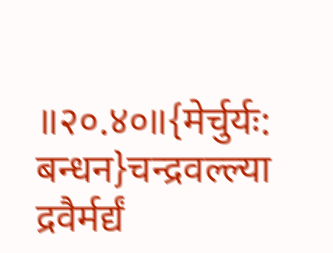॥२०.४०॥{मेर्चुर्यः: बन्धन}चन्द्रवल्ल्या द्रवैर्मर्द्यं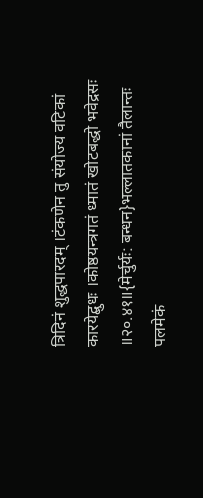त्रिदिनं शुद्धपारदम् ।टंकणेन तु संयोज्य वटिकां कारयेद्बुधः ।कोष्ठयन्त्रगतं ध्मातं खोटबद्धो भवेद्रसः ॥२०.४१॥{मेर्चुर्यः: बन्धन}भल्लातकानां तैलान्तः पलमेकं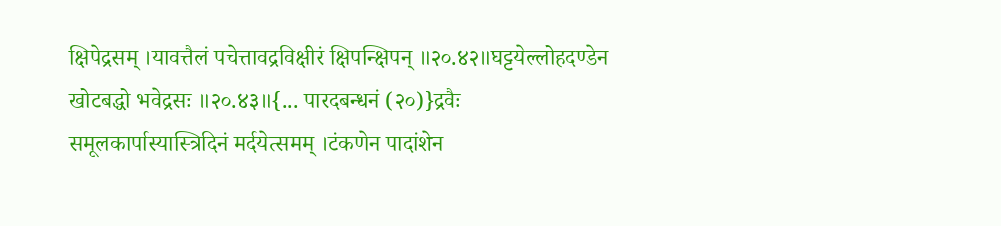क्षिपेद्रसम् ।यावत्तैलं पचेत्तावद्रविक्षीरं क्षिपन्क्षिपन् ॥२०.४२॥घट्टयेल्लोहदण्डेन खोटबद्धो भवेद्रसः ॥२०.४३॥{... पारदबन्धनं (२०)}द्रवैः समूलकार्पास्यास्त्रिदिनं मर्दयेत्समम् ।टंकणेन पादांशेन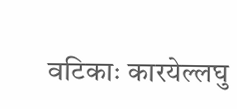वटिकाः कारयेल्लघु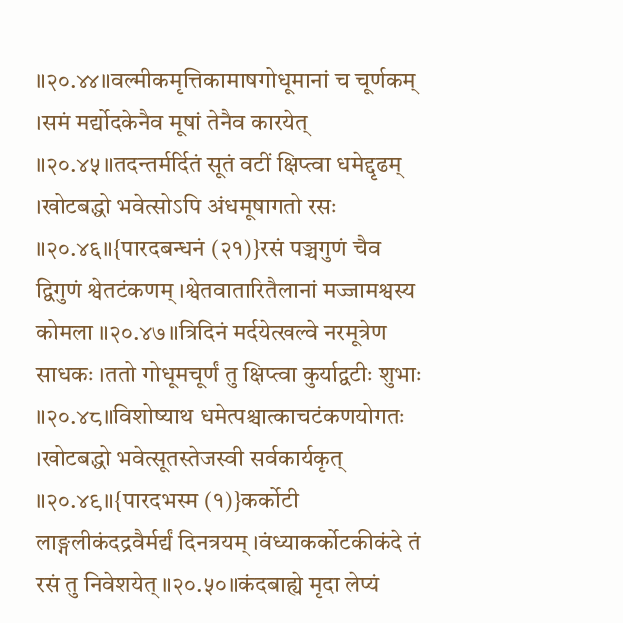॥२०.४४॥वल्मीकमृत्तिकामाषगोधूमानां च चूर्णकम् ।समं मर्द्योदकेनैव मूषां तेनैव कारयेत् ॥२०.४५॥तदन्तर्मर्दितं सूतं वटीं क्षिप्त्वा धमेद्दृढम् ।खोटबद्धो भवेत्सोऽपि अंधमूषागतो रसः ॥२०.४६॥{पारदबन्धनं (२१)}रसं पञ्चगुणं चैव द्विगुणं श्वेतटंकणम् ।श्वेतवातारितैलानां मज्जामश्वस्य कोमला ॥२०.४७॥त्रिदिनं मर्दयेत्खल्वे नरमूत्रेण साधकः ।ततो गोधूमचूर्णं तु क्षिप्त्वा कुर्याद्वटीः शुभाः ॥२०.४८॥विशोष्याथ धमेत्पश्चात्काचटंकणयोगतः ।खोटबद्धो भवेत्सूतस्तेजस्वी सर्वकार्यकृत् ॥२०.४९॥{पारदभस्म (१)}कर्कोटी लाङ्गलीकंदद्रवैर्मर्द्यं दिनत्रयम् ।वंध्याकर्कोटकीकंदे तं रसं तु निवेशयेत् ॥२०.५०॥कंदबाह्ये मृदा लेप्यं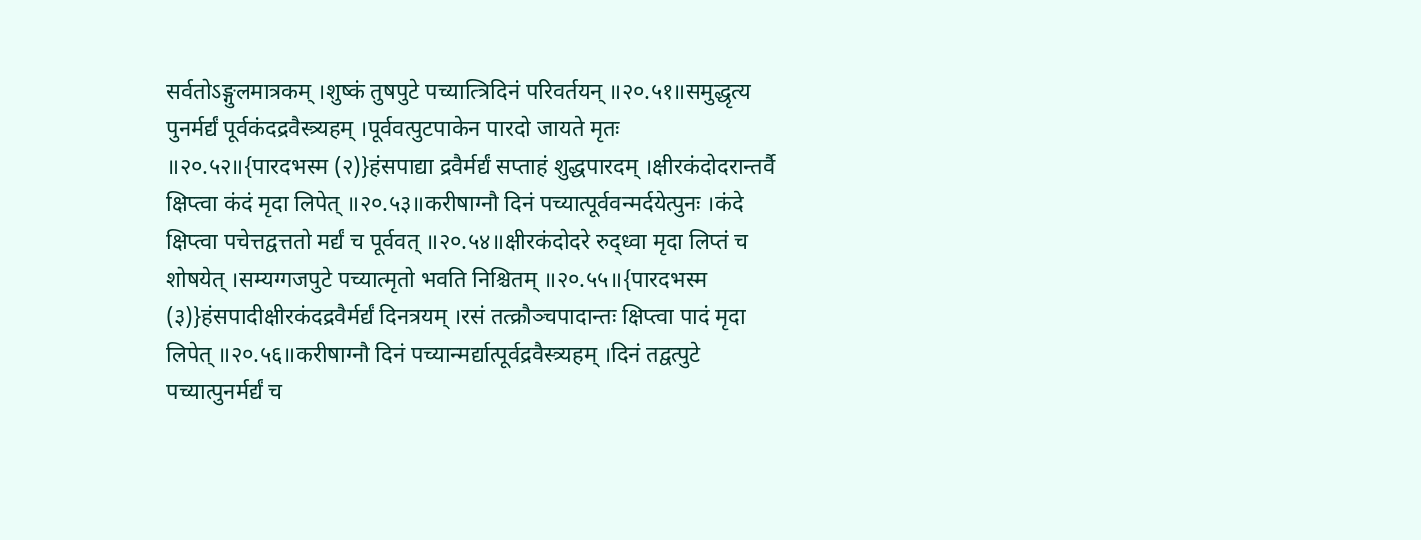सर्वतोऽङ्गुलमात्रकम् ।शुष्कं तुषपुटे पच्यात्त्रिदिनं परिवर्तयन् ॥२०.५१॥समुद्धृत्य पुनर्मर्द्यं पूर्वकंदद्रवैस्त्र्यहम् ।पूर्ववत्पुटपाकेन पारदो जायते मृतः ॥२०.५२॥{पारदभस्म (२)}हंसपाद्या द्रवैर्मर्द्यं सप्ताहं शुद्धपारदम् ।क्षीरकंदोदरान्तर्वै क्षिप्त्वा कंदं मृदा लिपेत् ॥२०.५३॥करीषाग्नौ दिनं पच्यात्पूर्ववन्मर्दयेत्पुनः ।कंदे क्षिप्त्वा पचेत्तद्वत्ततो मर्द्यं च पूर्ववत् ॥२०.५४॥क्षीरकंदोदरे रुद्ध्वा मृदा लिप्तं च शोषयेत् ।सम्यग्गजपुटे पच्यात्मृतो भवति निश्चितम् ॥२०.५५॥{पारदभस्म (३)}हंसपादीक्षीरकंदद्रवैर्मर्द्यं दिनत्रयम् ।रसं तत्क्रौञ्चपादान्तः क्षिप्त्वा पादं मृदा लिपेत् ॥२०.५६॥करीषाग्नौ दिनं पच्यान्मर्द्यात्पूर्वद्रवैस्त्र्यहम् ।दिनं तद्वत्पुटे पच्यात्पुनर्मर्द्यं च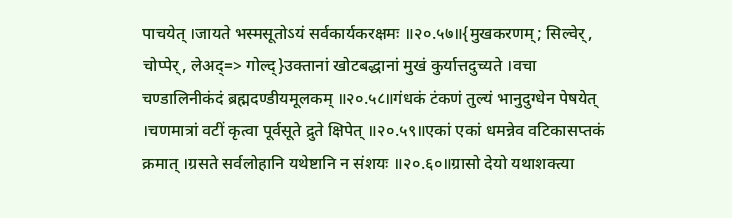पाचयेत् ।जायते भस्मसूतोऽयं सर्वकार्यकरक्षमः ॥२०.५७॥{मुखकरणम्; सिल्वेर्, चोप्पेर्, लेअद्=> गोल्द्}उक्तानां खोटबद्धानां मुखं कुर्यात्तदुच्यते ।वचा चण्डालिनीकंदं ब्रह्मदण्डीयमूलकम् ॥२०.५८॥गंधकं टंकणं तुल्यं भानुदुग्धेन पेषयेत् ।चणमात्रां वटीं कृत्वा पूर्वसूते द्रुते क्षिपेत् ॥२०.५९॥एकां एकां धमन्नेव वटिकासप्तकं क्रमात् ।ग्रसते सर्वलोहानि यथेष्टानि न संशयः ॥२०.६०॥ग्रासो देयो यथाशक्त्या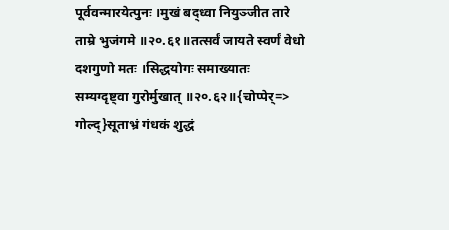पूर्ववन्मारयेत्पुनः ।मुखं बद्ध्वा नियुञ्जीत तारे ताम्रे भुजंगमे ॥२०.६१॥तत्सर्वं जायते स्वर्णं वेधो दशगुणो मतः ।सिद्धयोगः समाख्यातः सम्यग्दृष्ट्वा गुरोर्मुखात् ॥२०.६२॥{चोप्पेर्=> गोल्द्}सूताभ्रं गंधकं शुद्धं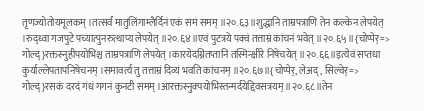तृणज्योतोयमूलकम् ।तत्सर्वं मातुलिंगाम्लैर्दिनं एकं समं समम् ॥२०.६३॥शुद्धानि ताम्रपत्राणि तेन कल्केन लेपयेत् ।रुद्ध्वा गजपुटे पच्यात्पुनरुत्थाप्य लेपयेत् ॥२०.६४॥एवं पुटत्रये पक्वं तत्ताम्रं कांचनं भवेत् ॥२०.६५॥{चोप्पेर्=> गोल्द्}रक्तस्नुहीपयोभिश्च ताम्रपत्राणि लेपयेत् ।कारयेदग्नितप्तानि तस्मिन्क्षीरे निषेचयेत् ॥२०.६६॥इत्येवं सप्तधा कुर्याल्लेपतापनिषेचनम् ।समावर्त्य तु तत्ताम्रं दिव्यं भवति कांचनम् ॥२०.६७॥{चोप्पेर्, लेअद्, सिल्वेर्=> गोल्द्}रसकं दरदं गंधं गगनं कुनटी समम् ।आरक्तस्नुक्पयोभिस्तन्मर्दयेद्दिवसत्रयम् ॥२०.६८॥तेन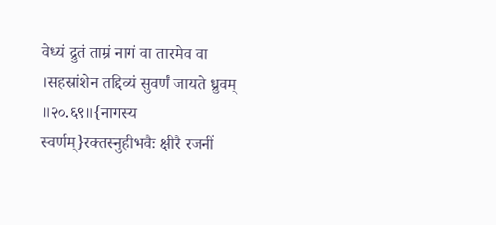वेध्यं द्रुतं ताम्रं नागं वा तारमेव वा ।सहस्रांशेन तद्दिव्यं सुवर्णं जायते ध्रुवम् ॥२०.६९॥{नागस्य स्वर्णम्}रक्तस्नुहीभवैः क्षीरै रजनीं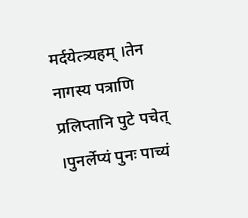मर्दयेत्त्र्यहम् ।तेन नागस्य पत्राणि प्रलिप्तानि पुटे पचेत् ।पुनर्लेप्यं पुनः पाच्यं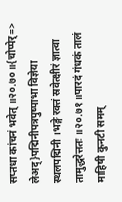सप्तधा कांचनं भवेत् ॥२०.७०॥{चोप्पेर्=> लेअद्}पद्मिनीपत्रपुष्पाभा विज्ञेया स्थलपद्मिनी ।भङ्गे रक्तं स्रवेत्क्षीरं ज्ञात्वा तामुद्धरेत्ततः ॥२०.७१॥पारदं गंधकं तालं माहिषी कुनटी समम्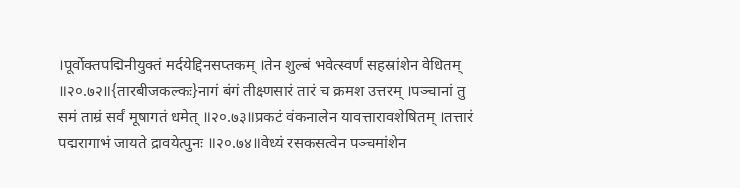।पूर्वोक्तपद्मिनीयुक्तं मर्दयेद्दिनसप्तकम् ।तेन शुल्बं भवेत्स्वर्णं सहस्रांशेन वेधितम् ॥२०.७२॥{तारबीजकल्कः}नागं बंगं तीक्ष्णसारं तारं च क्रमश उत्तरम् ।पञ्चानां तु समं ताम्रं सर्वं मूषागतं धमेत् ॥२०.७३॥प्रकटं वंकनालेन यावत्तारावशेषितम् ।तत्तारं पद्मरागाभं जायते द्रावयेत्पुनः ॥२०.७४॥वेध्यं रसकसत्वेन पञ्चमांशेन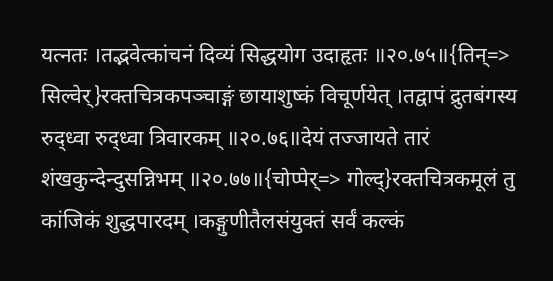यत्नतः ।तद्भवेत्कांचनं दिव्यं सिद्धयोग उदाहृतः ॥२०.७५॥{तिन्=> सिल्वेर्}रक्तचित्रकपञ्चाङ्गं छायाशुष्कं विचूर्णयेत् ।तद्वापं द्रुतबंगस्य रुद्ध्वा रुद्ध्वा त्रिवारकम् ॥२०.७६॥देयं तज्जायते तारं शंखकुन्देन्दुसन्निभम् ॥२०.७७॥{चोप्पेर्=> गोल्द्}रक्तचित्रकमूलं तु कांजिकं शुद्धपारदम् ।कङ्गुणीतैलसंयुक्तं सर्वं कल्कं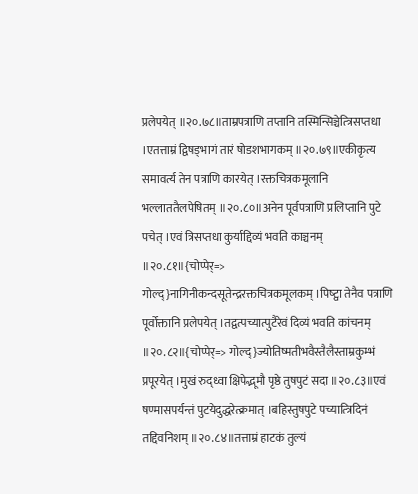प्रलेपयेत् ॥२०.७८॥ताम्रपत्राणि तप्तानि तस्मिन्सिञ्चेत्त्रिसप्तधा ।एतत्ताम्रं द्विषड्भागं तारं षोडशभागकम् ॥२०.७९॥एकीकृत्य समावर्त्य तेन पत्राणि कारयेत् ।रक्तचित्रकमूलानि भल्लाततैलपेषितम् ॥२०.८०॥अनेन पूर्वपत्राणि प्रलिप्तानि पुटे पचेत् ।एवं त्रिसप्तधा कुर्याद्दिव्यं भवति काञ्चनम् ॥२०.८१॥{चोप्पेर्=> गोल्द्}नागिनीकन्दसूतेन्द्ररक्तचित्रकमूलकम् ।पिष्ट्वा तेनैव पत्राणि पूर्वोक्तानि प्रलेपयेत् ।तद्वत्पच्यात्पुटैरेवं दिव्यं भवति कांचनम् ॥२०.८२॥{चोप्पेर्=> गोल्द्}ज्योतिष्मतीभवैस्तैलैस्ताम्रकुम्भं प्रपूरयेत् ।मुखं रुद्ध्वा क्षिपेद्भूमौ पृष्ठे तुषपुटं सदा ॥२०.८३॥एवं षण्मासपर्यन्तं पुटयेदुद्धरेत्क्रमात् ।बहिस्तुषपुटे पच्यात्त्रिदिनं तद्दिवनिशम् ॥२०.८४॥तत्ताम्रं हाटकं तुल्यं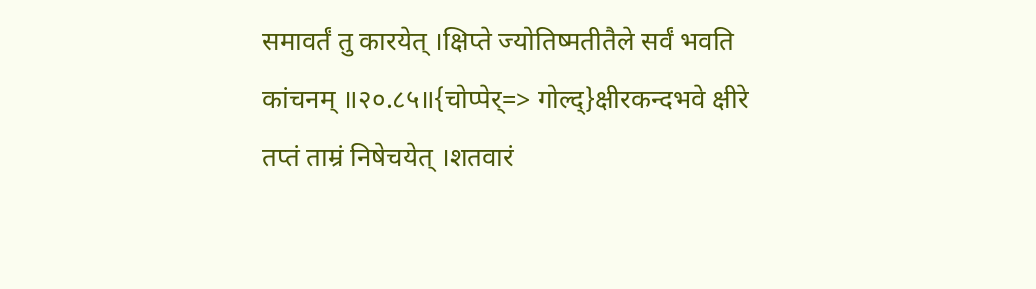समावर्तं तु कारयेत् ।क्षिप्ते ज्योतिष्मतीतैले सर्वं भवति कांचनम् ॥२०.८५॥{चोप्पेर्=> गोल्द्}क्षीरकन्दभवे क्षीरे तप्तं ताम्रं निषेचयेत् ।शतवारं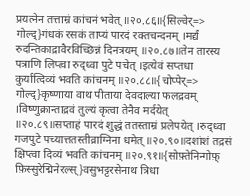प्रयत्नेन तत्ताम्रं कांचनं भवेत् ॥२०.८६॥{सिल्वेर्=> गोल्द्}गंधकं रसकं ताप्यं पारदं रक्तचन्दनम् ।मर्द्यं रुदन्तिकाद्रावैरविच्छिन्नं दिनत्रयम् ॥२०.८७॥तेन तारस्य पत्राणि लिप्त्वा रुद्ध्वा पुटे पचेत् ।इत्येवं सप्तधा कुर्यात्दिव्यं भवति कांचनम् ॥२०.८८॥{चोप्पेर्=> गोल्द्}कृष्णाया वाथ पीताया देवदाल्या फलद्रवम् ।विष्णुक्रान्ताद्रवं तुल्यं कृत्वा तेनैव मर्दयेत् ॥२०.८९॥सप्ताहं पारदं शुद्धं ततस्ताम्रं प्रलेपयेत् ।रुद्ध्वा गजपुटे पच्यात्ततस्तीव्राग्निना धमेत् ॥२०.९०॥दशांशं तद्रसं क्षिप्त्वा दिव्यं भवति कांचनम् ॥२०.९१॥{सोफ़्तेनिन्गोफ़् फ़िस्सुरेद्मिनेरल्स्}वसुभट्टरसेनाथ त्रिधा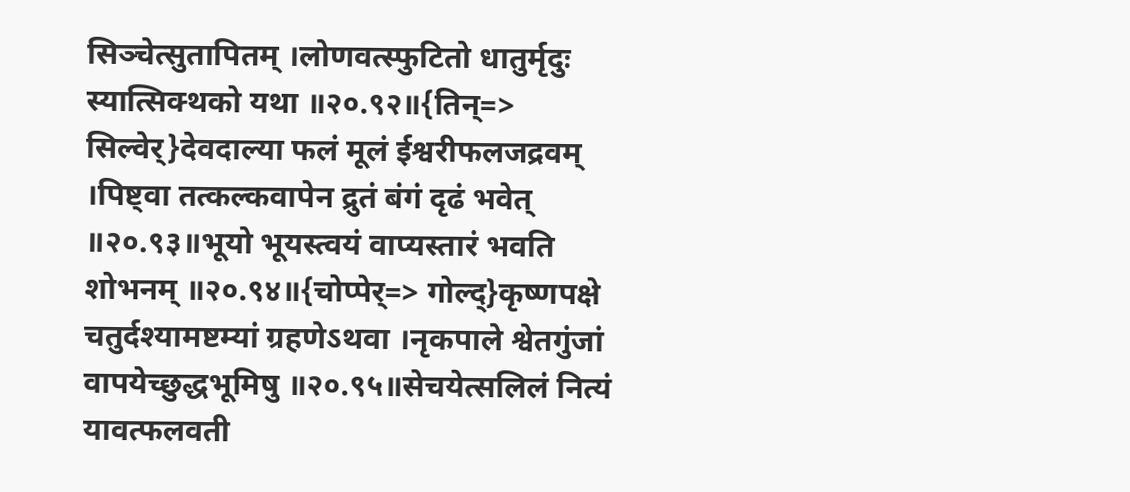सिञ्चेत्सुतापितम् ।लोणवत्स्फुटितो धातुर्मृदुः स्यात्सिक्थको यथा ॥२०.९२॥{तिन्=> सिल्वेर्}देवदाल्या फलं मूलं ईश्वरीफलजद्रवम् ।पिष्ट्वा तत्कल्कवापेन द्रुतं बंगं दृढं भवेत् ॥२०.९३॥भूयो भूयस्त्वयं वाप्यस्तारं भवति शोभनम् ॥२०.९४॥{चोप्पेर्=> गोल्द्}कृष्णपक्षे चतुर्दश्यामष्टम्यां ग्रहणेऽथवा ।नृकपाले श्वेतगुंजां वापयेच्छुद्धभूमिषु ॥२०.९५॥सेचयेत्सलिलं नित्यं यावत्फलवती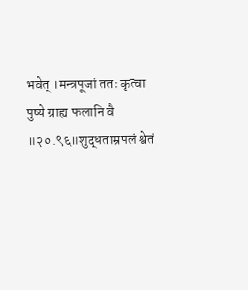भवेत् ।मन्त्रपूजां ततः कृत्वा पुष्ये ग्राह्य फलानि वै ॥२०.९६॥शुद्धताम्रपलं श्वेतं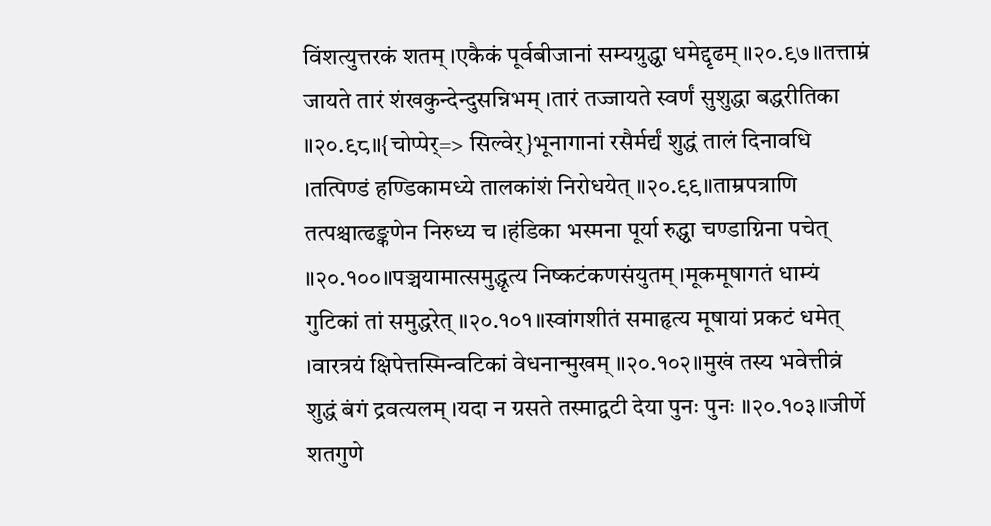विंशत्युत्तरकं शतम् ।एकैकं पूर्वबीजानां सम्यग्रुद्ध्वा धमेद्दृढम् ॥२०.९७॥तत्ताम्रं जायते तारं शंखकुन्देन्दुसन्निभम् ।तारं तज्जायते स्वर्णं सुशुद्धा बद्धरीतिका ॥२०.९८॥{चोप्पेर्=> सिल्वेर्}भूनागानां रसैर्मर्द्यं शुद्धं तालं दिनावधि ।तत्पिण्डं हण्डिकामध्ये तालकांशं निरोधयेत् ॥२०.९९॥ताम्रपत्राणि तत्पश्चात्ढङ्कणेन निरुध्य च ।हंडिका भस्मना पूर्या रुद्ध्वा चण्डाग्निना पचेत् ॥२०.१००॥पञ्चयामात्समुद्धृत्य निष्कटंकणसंयुतम् ।मूकमूषागतं धाम्यं गुटिकां तां समुद्धरेत् ॥२०.१०१॥स्वांगशीतं समाहृत्य मूषायां प्रकटं धमेत् ।वारत्रयं क्षिपेत्तस्मिन्वटिकां वेधनान्मुखम् ॥२०.१०२॥मुखं तस्य भवेत्तीव्रं शुद्धं बंगं द्रवत्यलम् ।यदा न ग्रसते तस्माद्वटी देया पुनः पुनः ॥२०.१०३॥जीर्णे शतगुणे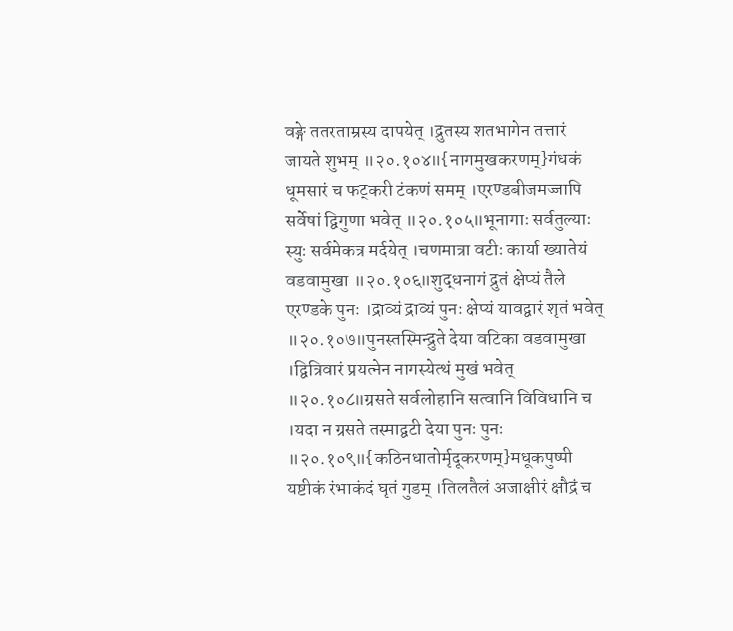वङ्गे ततरताम्रस्य दापयेत् ।द्रुतस्य शतभागेन तत्तारं जायते शुभम् ॥२०.१०४॥{नागमुखकरणम्}गंधकं धूमसारं च फट्करी टंकणं समम् ।एरण्डबीजमज्जापि सर्वेषां द्विगुणा भवेत् ॥२०.१०५॥भूनागाः सर्वतुल्याः स्युः सर्वमेकत्र मर्दयेत् ।चणमात्रा वटीः कार्या ख्यातेयं वडवामुखा ॥२०.१०६॥शुद्धनागं द्रुतं क्षेप्यं तैले एरण्डके पुनः ।द्राव्यं द्राव्यं पुनः क्षेप्यं यावद्वारं शृतं भवेत् ॥२०.१०७॥पुनस्तस्मिन्द्रुते देया वटिका वडवामुखा ।द्वित्रिवारं प्रयत्नेन नागस्येत्थं मुखं भवेत् ॥२०.१०८॥ग्रसते सर्वलोहानि सत्वानि विविधानि च ।यदा न ग्रसते तस्माद्वटी देया पुनः पुनः ॥२०.१०९॥{कठिनधातोर्मृदूकरणम्}मधूकपुष्पी यष्टीकं रंभाकंदं घृतं गुडम् ।तिलतैलं अजाक्षीरं क्षौद्रं च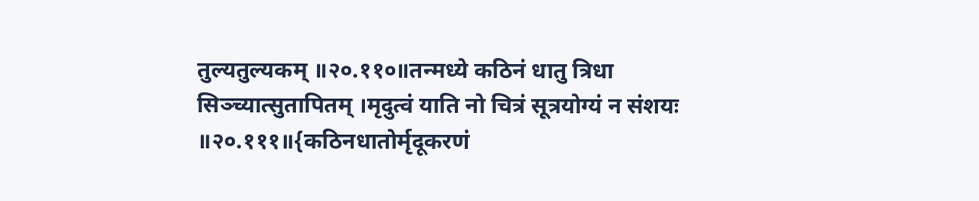तुल्यतुल्यकम् ॥२०.११०॥तन्मध्ये कठिनं धातु त्रिधा सिञ्च्यात्सुतापितम् ।मृदुत्वं याति नो चित्रं सूत्रयोग्यं न संशयः ॥२०.१११॥{कठिनधातोर्मृदूकरणं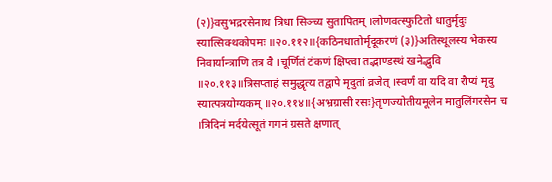(२)}वसुभद्ररसेनाथ त्रिधा सिञ्च्य सुतापितम् ।लोणवत्स्फुटितो धातुर्मृदुः स्यात्सिक्थकोपमः ॥२०.११२॥{कठिनधातोर्मृदूकरणं (३)}अतिस्थूलस्य भेकस्य निवार्यान्त्राणि तत्र वै ।चूर्णितं टंकणं क्षिप्त्वा तद्भाण्डस्थं खनेद्भुवि ॥२०.११३॥त्रिसप्ताहं समुद्धृत्य तद्वापे मृदुतां व्रजेत् ।स्वर्णं वा यदि वा रौप्यं मृदु स्यात्पत्रयोग्यकम् ॥२०.११४॥{अभ्रग्रासी रसः}तृणज्योतीयमूलेन मातुलिंगरसेन च ।त्रिदिनं मर्दयेत्सूतं गगनं ग्रसते क्षणात्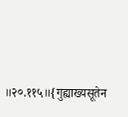॥२०.११५॥{गुह्याख्यसूतेन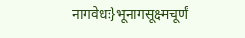नागवेधः}भूनागसूक्ष्मचूर्णं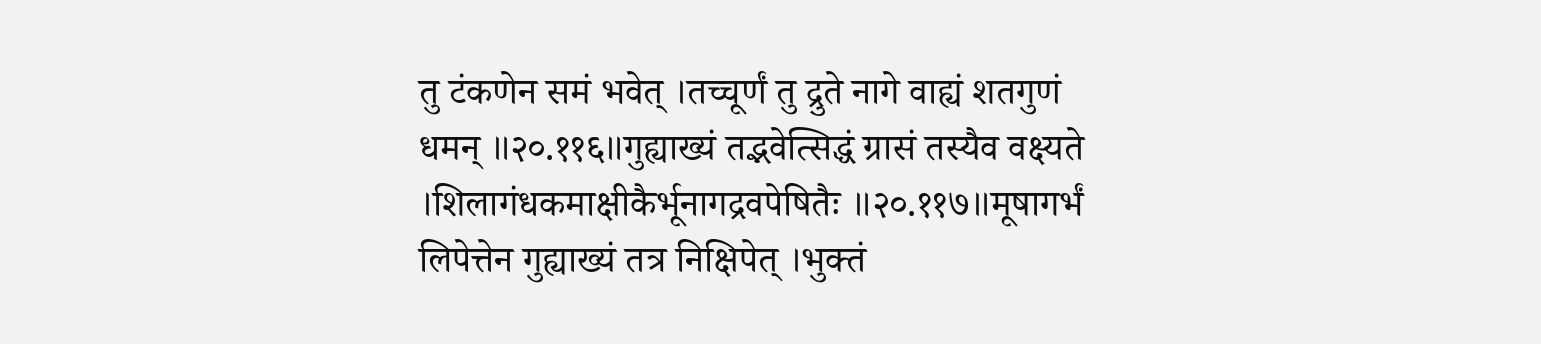तु टंकणेन समं भवेत् ।तच्चूर्णं तु द्रुते नागे वाह्यं शतगुणं धमन् ॥२०.११६॥गुह्याख्यं तद्भवेत्सिद्धं ग्रासं तस्यैव वक्ष्यते ।शिलागंधकमाक्षीकैर्भूनागद्रवपेषितैः ॥२०.११७॥मूषागर्भं लिपेत्तेन गुह्याख्यं तत्र निक्षिपेत् ।भुक्तं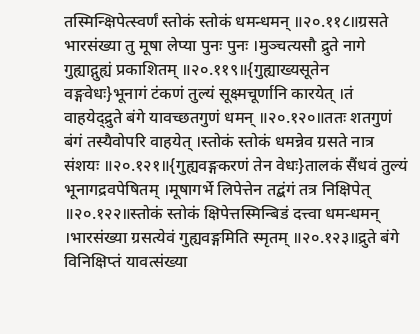तस्मिन्क्षिपेत्स्वर्णं स्तोकं स्तोकं धमन्धमन् ॥२०.११८॥ग्रसते भारसंख्या तु मूषा लेप्या पुनः पुनः ।मुञ्चत्यसौ द्रुते नागे गुह्याद्गुह्यं प्रकाशितम् ॥२०.११९॥{गुह्याख्यसूतेन वङ्गवेधः}भूनागं टंकणं तुल्यं सूक्ष्मचूर्णानि कारयेत् ।तं वाहयेद्द्रुते बंगे यावच्छतगुणं धमन् ॥२०.१२०॥ततः शतगुणं बंगं तस्यैवोपरि वाहयेत् ।स्तोकं स्तोकं धमन्नेव ग्रसते नात्र संशयः ॥२०.१२१॥{गुह्यवङ्गकरणं तेन वेधः}तालकं सैंधवं तुल्यं भूनागद्रवपेषितम् ।मूषागर्भे लिपेत्तेन तद्बंगं तत्र निक्षिपेत् ॥२०.१२२॥स्तोकं स्तोकं क्षिपेत्तस्मिन्बिडं दत्त्वा धमन्धमन् ।भारसंख्या ग्रसत्येवं गुह्यवङ्गमिति स्मृतम् ॥२०.१२३॥द्रुते बंगे विनिक्षिप्तं यावत्संख्या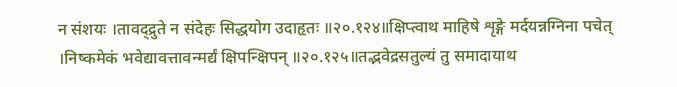न संशयः ।तावद्द्रुते न संदेहः सिद्धयोग उदाहृतः ॥२०.१२४॥क्षिप्त्वाथ माहिषे शृङ्गे मर्दयन्नग्निना पचेत् ।निष्कमेकं भवेद्यावत्तावन्मर्द्यं क्षिपन्क्षिपन् ॥२०.१२५॥तद्भवेद्रसतुल्यं तु समादायाथ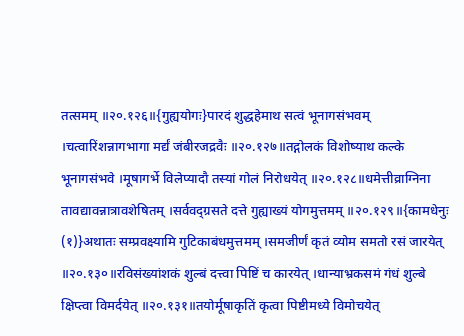तत्समम् ॥२०.१२६॥{गुह्ययोगः}पारदं शुद्धहेमाथ सत्वं भूनागसंभवम् ।चत्वारिंशन्नागभागा मर्द्यं जंबीरजद्रवैः ॥२०.१२७॥तद्गोलकं विशोष्याथ कल्के भूनागसंभवे ।मूषागर्भे विलेप्यादौ तस्यां गोलं निरोधयेत् ॥२०.१२८॥धमेत्तीव्राग्निना तावद्यावन्नात्रावशेषितम् ।सर्ववद्ग्रसते दत्ते गुह्याख्यं योगमुत्तमम् ॥२०.१२९॥{कामधेनुः (१)}अथातः सम्प्रवक्ष्यामि गुटिकाबंधमुत्तमम् ।समजीर्णं कृतं व्योम समतो रसं जारयेत् ॥२०.१३०॥रविसंख्यांशकं शुल्बं दत्त्वा पिष्टिं च कारयेत् ।धान्याभ्रकसमं गंधं शुल्बे क्षिप्त्वा विमर्दयेत् ॥२०.१३१॥तयोर्मूषाकृतिं कृत्वा पिष्टीमध्ये विमोचयेत्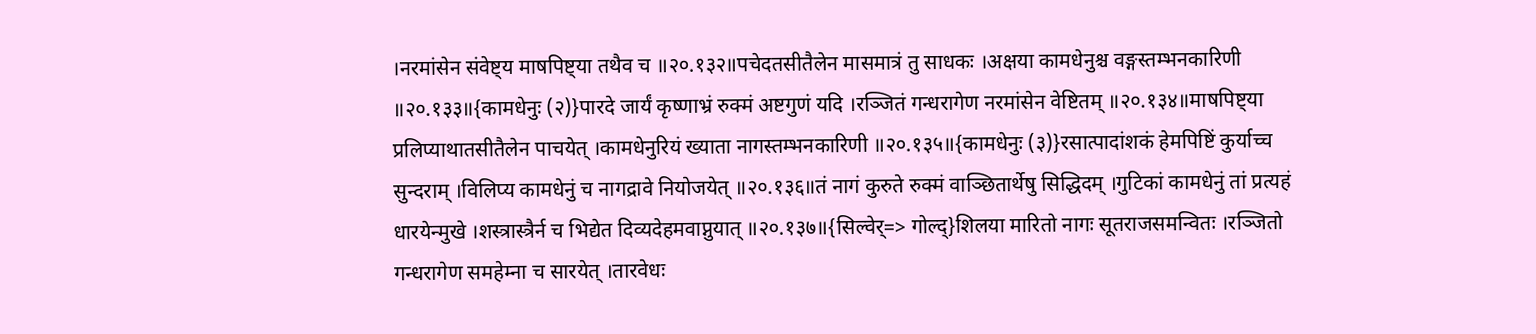।नरमांसेन संवेष्ट्य माषपिष्ट्या तथैव च ॥२०.१३२॥पचेदतसीतैलेन मासमात्रं तु साधकः ।अक्षया कामधेनुश्च वङ्गस्तम्भनकारिणी ॥२०.१३३॥{कामधेनुः (२)}पारदे जार्यं कृष्णाभ्रं रुक्मं अष्टगुणं यदि ।रञ्जितं गन्धरागेण नरमांसेन वेष्टितम् ॥२०.१३४॥माषपिष्ट्या प्रलिप्याथातसीतैलेन पाचयेत् ।कामधेनुरियं ख्याता नागस्तम्भनकारिणी ॥२०.१३५॥{कामधेनुः (३)}रसात्पादांशकं हेमपिष्टिं कुर्याच्च सुन्दराम् ।विलिप्य कामधेनुं च नागद्रावे नियोजयेत् ॥२०.१३६॥तं नागं कुरुते रुक्मं वाञ्छितार्थेषु सिद्धिदम् ।गुटिकां कामधेनुं तां प्रत्यहं धारयेन्मुखे ।शस्त्रास्त्रैर्न च भिद्येत दिव्यदेहमवाप्नुयात् ॥२०.१३७॥{सिल्वेर्=> गोल्द्}शिलया मारितो नागः सूतराजसमन्वितः ।रञ्जितो गन्धरागेण समहेम्ना च सारयेत् ।तारवेधः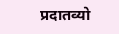प्रदातव्यो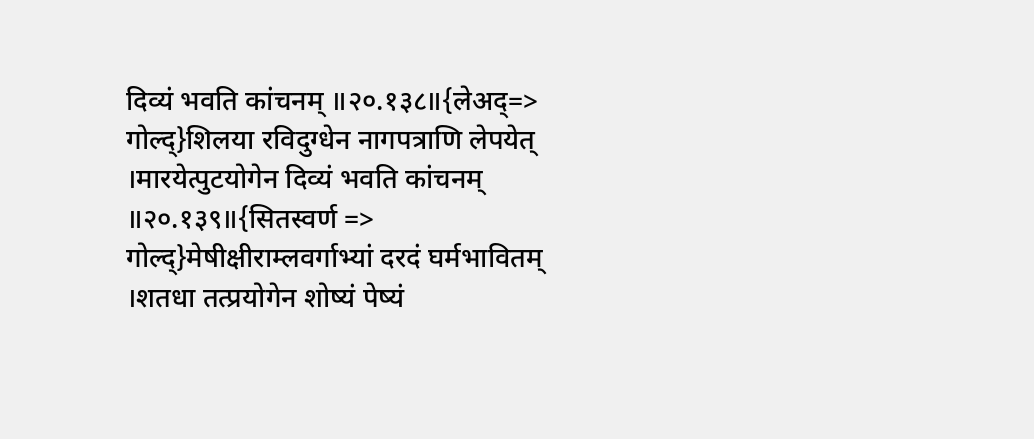दिव्यं भवति कांचनम् ॥२०.१३८॥{लेअद्=> गोल्द्}शिलया रविदुग्धेन नागपत्राणि लेपयेत् ।मारयेत्पुटयोगेन दिव्यं भवति कांचनम् ॥२०.१३९॥{सितस्वर्ण => गोल्द्}मेषीक्षीराम्लवर्गाभ्यां दरदं घर्मभावितम् ।शतधा तत्प्रयोगेन शोष्यं पेष्यं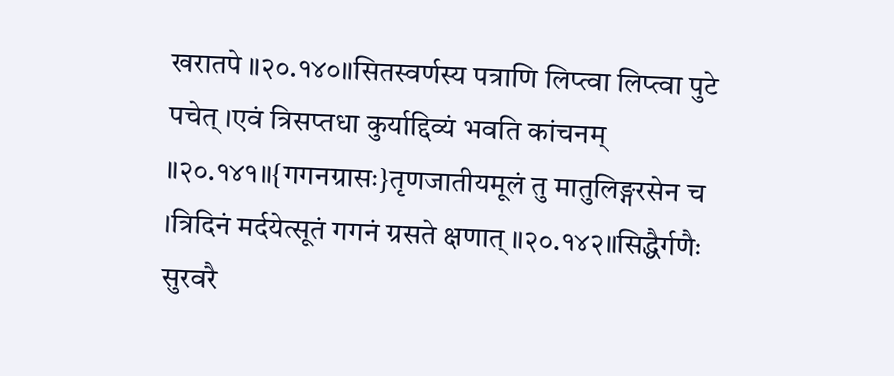खरातपे ॥२०.१४०॥सितस्वर्णस्य पत्राणि लिप्त्वा लिप्त्वा पुटे पचेत् ।एवं त्रिसप्तधा कुर्याद्दिव्यं भवति कांचनम् ॥२०.१४१॥{गगनग्रासः}तृणजातीयमूलं तु मातुलिङ्गरसेन च ।त्रिदिनं मर्दयेत्सूतं गगनं ग्रसते क्षणात् ॥२०.१४२॥सिद्धैर्गणैः सुरवरै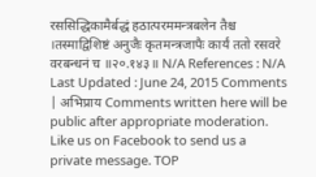रससिद्धिकामैर्बद्धं हठात्परममन्त्रबलेन तैश्च ।तस्माद्विशिष्टं अनुजैः कृतमन्त्रजापैः कार्यं ततो रसवरे वरबन्धनं च ॥२०.१४३॥ N/A References : N/A Last Updated : June 24, 2015 Comments | अभिप्राय Comments written here will be public after appropriate moderation. Like us on Facebook to send us a private message. TOP